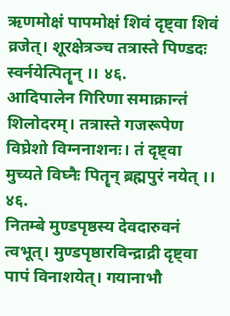ऋणमोक्षं पापमोक्षं शिवं दृष्ट्वा शिवं व्रजेत्। शूरक्षेत्रञ्च तत्रास्ते पिण्डदः स्वर्नयेत्पितॄन् ।। ४६.
आदिपालेन गिरिणा समाक्रान्तं शिलोदरम्। तत्रास्ते गजरूपेण विघ्रेशो विग्ननाशनः। तं दृष्ट्वा मुच्यते विघ्नैः पितॄन् ब्रह्मपुरं नयेत् ।। ४६.
नितम्बे मुण्डपृष्ठस्य देवदारुवनं त्वभूत्। मुण्डपृष्ठारविन्द्राद्री दृष्ट्वा पापं विनाशयेत्। गयानाभौ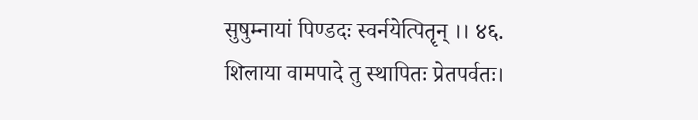सुषुम्नायां पिण्डदः स्वर्नयेत्पितॄन् ।। ४६.
शिलाया वामपादे तु स्थापितः प्रेतपर्वतः।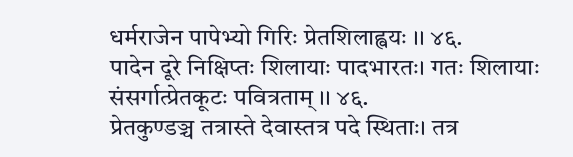धर्मराजेन पापेभ्यो गिरिः प्रेतशिलाह्वयः ।। ४६.
पादेन दूरे निक्षिप्तः शिलायाः पादभारतः। गतः शिलायाः संसर्गात्प्रेतकूटः पवित्रताम् ।। ४६.
प्रेतकुण्डञ्च तत्रास्ते देवास्तत्र पदे स्थिताः। तत्र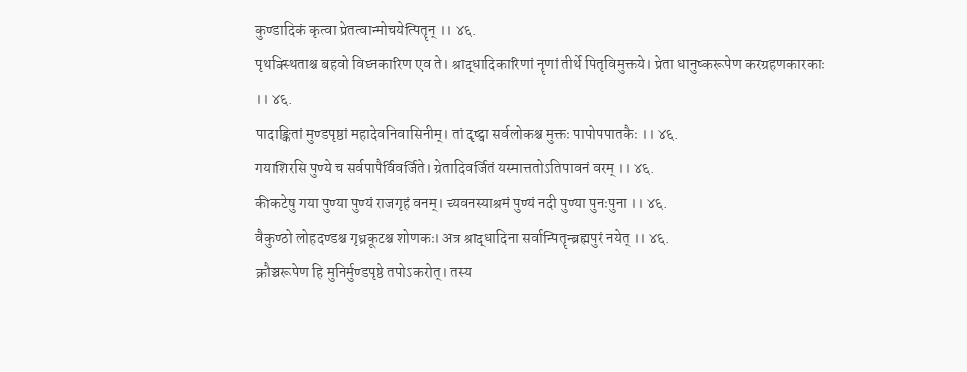कुण्डादिकं कृत्वा प्रेतत्वान्मोचयेत्पितॄन् ।। ४६.
पृथक्स्थिताश्च बहवो विघ्नकारिण एव ते। श्राद्धादिकारिणां नॄणां तीर्थे पितृविमुक्तये। प्रेता धानुष्करूपेण करग्रहणकारकाः ।। ४६.
पादाङ्कितां मुण्डपृष्ठां महादेवनिवासिनीम्। तां दृष्ट्वा सर्वलोकश्च मुक्तः पापोपपातकैः ।। ४६.
गयाशिरसि पुण्ये च सर्वपापैर्विवर्जिते। ग्रेतादिवर्जितं यस्मात्ततोऽतिपावनं वरम् ।। ४६.
कीकटेषु गया पुण्या पुण्यं राजगृहं वनम्। च्यवनस्याश्रमं पुण्यं नदी पुण्या पुनःपुना ।। ४६.
वैकुण्ठो लोहदण्डश्च गृध्रकूटश्च शोणकः। अत्र श्राद्धादिना सर्वान्पितॄन्ब्रह्मपुरं नयेत् ।। ४६.
क्रौञ्चरूपेण हि मुनिर्मुण्डपृष्ठे तपोऽकरोत्। तस्य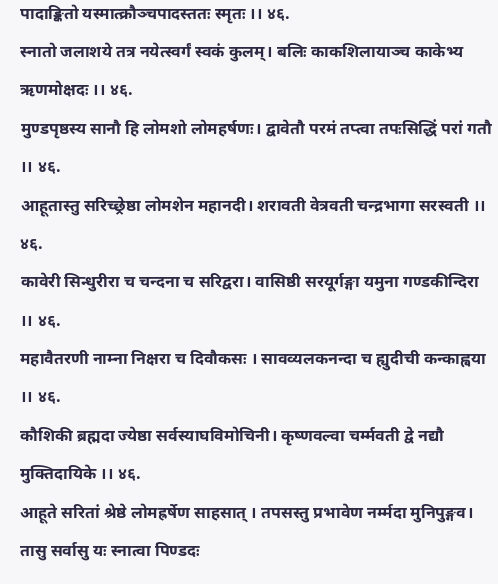पादाङ्कितो यस्मात्क्रौञ्चपादस्ततः स्मृतः ।। ४६.
स्नातो जलाशये तत्र नयेत्स्वर्गं स्वकं कुलम्। बलिः काकशिलायाञ्च काकेभ्य ऋणमोक्षदः ।। ४६.
मुण्डपृष्ठस्य सानौ हि लोमशो लोमहर्षणः। द्वावेतौ परमं तप्त्वा तपःसिद्धिं परां गतौ ।। ४६.
आहूतास्तु सरिच्छ्रेष्ठा लोमशेन महानदी। शरावती वेत्रवती चन्द्रभागा सरस्वती ।। ४६.
कावेरी सिन्धुरीरा च चन्दना च सरिद्वरा। वासिष्ठी सरयूर्गङ्गा यमुना गण्डकीन्दिरा ।। ४६.
महावैतरणी नाम्ना निक्षरा च दिवौकसः । सावव्यलकनन्दा च ह्युदीची कन्काह्वया ।। ४६.
कौशिकी ब्रह्मदा ज्येष्ठा सर्वस्याघविमोचिनी। कृष्णवल्वा चर्म्मवती द्वे नद्यौ मुक्तिदायिके ।। ४६.
आहूते सरितां श्रेष्ठे लोमह्रर्षेण साहसात् । तपसस्तु प्रभावेण नर्म्मदा मुनिपुङ्गव। तासु सर्वासु यः स्नात्वा पिण्डदः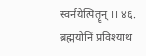स्वर्नयेत्पितॄन् ।। ४६.
ब्रह्मयोनिं प्रविश्याथ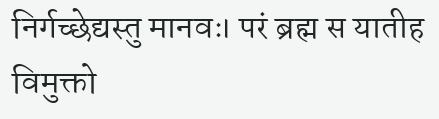निर्गच्छेद्यस्तु मानवः। परं ब्रह्म स यातीह विमुक्तो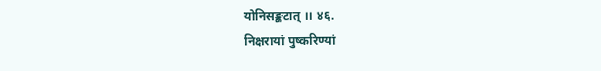योनिसङ्कटात् ।। ४६.
निक्षरायां पुष्करिण्यां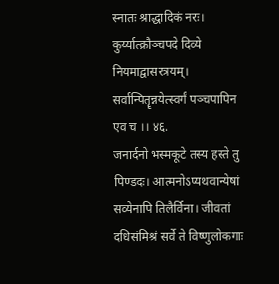स्नातः श्राद्धादिकं नरः। कुर्य्यात्क्रौञ्चपदे दिव्ये नियमाद्वासरत्रयम्। सर्वान्पितॄन्नयेत्स्वर्गं पञ्चपापिन एव च ।। ४६.
जनार्दनो भस्मकूटे तस्य हस्ते तु पिण्डदः। आत्मनोऽप्यथवान्येषां सव्येनापि तिलैर्विना। जीवतां दधिसंमिश्रं सर्वे ते विष्णुलोकगाः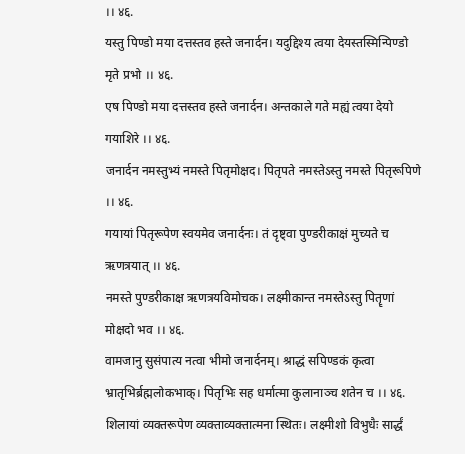।। ४६.
यस्तु पिण्डो मया दत्तस्तव हस्ते जनार्दन। यदुद्दिश्य त्वया देयस्तस्मिन्पिण्डो मृते प्रभो ।। ४६.
एष पिण्डो मया दत्तस्तव हस्ते जनार्दन। अन्तकाले गते मह्यं त्वया देयो गयाशिरे ।। ४६.
जनार्दन नमस्तुभ्यं नमस्ते पितृमोक्षद। पितृपते नमस्तेऽस्तु नमस्ते पितृरूपिणे ।। ४६.
गयायां पितृरूपेण स्वयमेव जनार्दनः। तं दृष्ट्वा पुण्डरीकाक्षं मुच्यते च ऋणत्रयात् ।। ४६.
नमस्ते पुण्डरीकाक्ष ऋणत्रयविमोचक। लक्ष्मीकान्त नमस्तेऽस्तु पितॄणां मोक्षदो भव ।। ४६.
वामजानु सुसंपात्य नत्वा भीमो जनार्दनम्। श्राद्धं सपिण्डकं कृत्वा भ्रातृभिर्ब्रह्मलोकभाक्। पितृभिः सह धर्मात्मा कुलानाञ्च शतेन च ।। ४६.
शिलायां व्यक्तरूपेण व्यक्ताव्यक्तात्मना स्थितः। लक्ष्मीशो विभुधैः सार्द्धं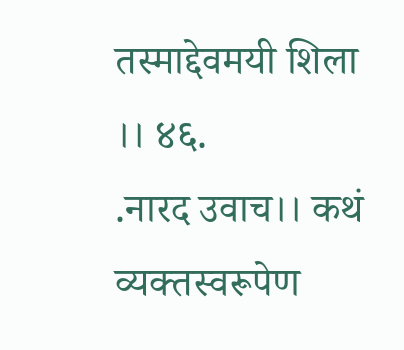तस्माद्देवमयी शिला ।। ४६.
.नारद उवाच।। कथं व्यक्तस्वरूपेण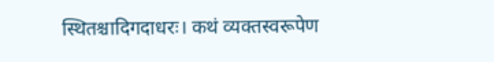स्थितश्चादिगदाधरः। कथं व्यक्तस्वरूपेण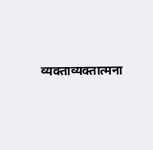व्यक्ताव्यक्तात्मना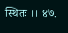स्थितः ।। ४७.